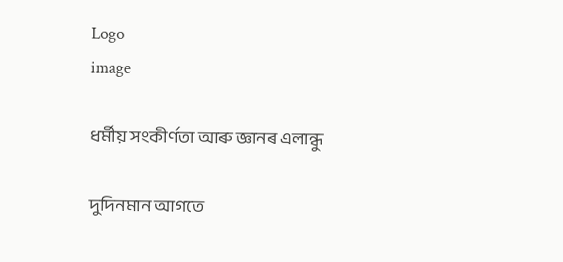Logo
image

ধৰ্মীয় সংকীৰ্ণতা আৰু জ্ঞানৰ এলান্ধু

দুদিনমান আগতে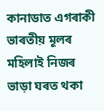কানাডাত এগৰাকী ভাৰতীয় মূলৰ মহিলাই নিজৰ ভাড়া ঘৰত থকা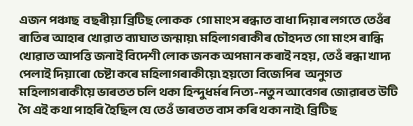এজন পঞ্চাছ  বছৰীয়া ব্ৰিটিছ লোকক  গো মাংস ৰন্ধাত বাধা দিয়াৰ লগতে তেওঁৰ ৰাতিৰ আহাৰ খোৱাত ব্যাঘাত জন্মায়৷ মহিলাগৰাকীৰ চৌহদত গো মাংস ৰান্ধি খোৱাত আপত্তি জনাই বিদেশী লোক জনক অপমান কৰাই নহয়, তেওঁ ৰন্ধা খাদ্য পেলাই দিয়াৰো চেষ্টা কৰে মহিলাগৰাকীয়ে৷ হয়তো বিজেপিৰ  অনুগত মহিলাগৰাকীয়ে ভাৰতত চলি থকা হিন্দুধৰ্মৰ নিত্য-নতুন আবেগৰ জোৱাৰত উটি গৈ এই কথা পাহৰি হৈছিল যে তেওঁ ভাৰতত বাস কৰি থকা নাই৷ ব্ৰিটিছ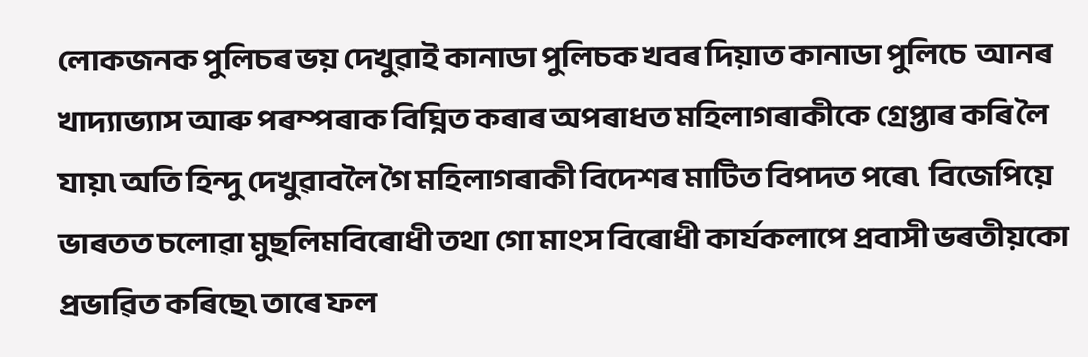লোকজনক পুলিচৰ ভয় দেখুৱাই কানাডা পুলিচক খবৰ দিয়াত কানাডা পুলিচে  আনৰ খাদ্যাভ্যাস আৰু পৰম্পৰাক বিঘ্নিত কৰাৰ অপৰাধত মহিলাগৰাকীকে গ্ৰেপ্তাৰ কৰি লৈ যায়৷ অতি হিন্দু দেখুৱাবলৈ গৈ মহিলাগৰাকী বিদেশৰ মাটিত বিপদত পৰে৷  বিজেপিয়ে ভাৰতত চলোৱা মুছলিমবিৰোধী তথা গো মাংস বিৰোধী কাৰ্যকলাপে প্ৰবাসী ভৰতীয়কো প্ৰভাৱিত কৰিছে৷ তাৰে ফল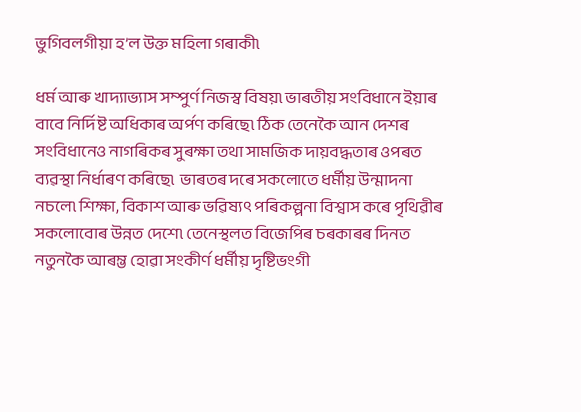ভুগিবলগীয়া হ’ল উক্ত মহিলা গৰাকী৷

ধৰ্ম আৰু খাদ্যাভ্যাস সম্পুৰ্ণ নিজস্ব বিষয়৷ ভাৰতীয় সংবিধানে ইয়াৰ বাবে নিৰ্দিষ্ট অধিকাৰ অৰ্পণ কৰিছে৷ ঠিক তেনেকৈ আন দেশৰ সংবিধানেও নাগৰিকৰ সুৰক্ষা তথা সামজিক দায়বদ্ধতাৰ ওপৰত ব্যৱস্থা নিৰ্ধাৰণ কৰিছে৷  ভাৰতৰ দৰে সকলোতে ধৰ্মীয় উন্মাদনা নচলে৷ শিক্ষা, বিকাশ আৰু ভৱিষ্যৎ পৰিকল্পনা বিশ্বাস কৰে পৃথিৱীৰ সকলোবোৰ উন্নত দেশে৷ তেনেস্থলত বিজেপিৰ চৰকাৰৰ দিনত নতুনকৈ আৰম্ভ হোৱা সংকীৰ্ণ ধৰ্মীয় দৃষ্টিভংগী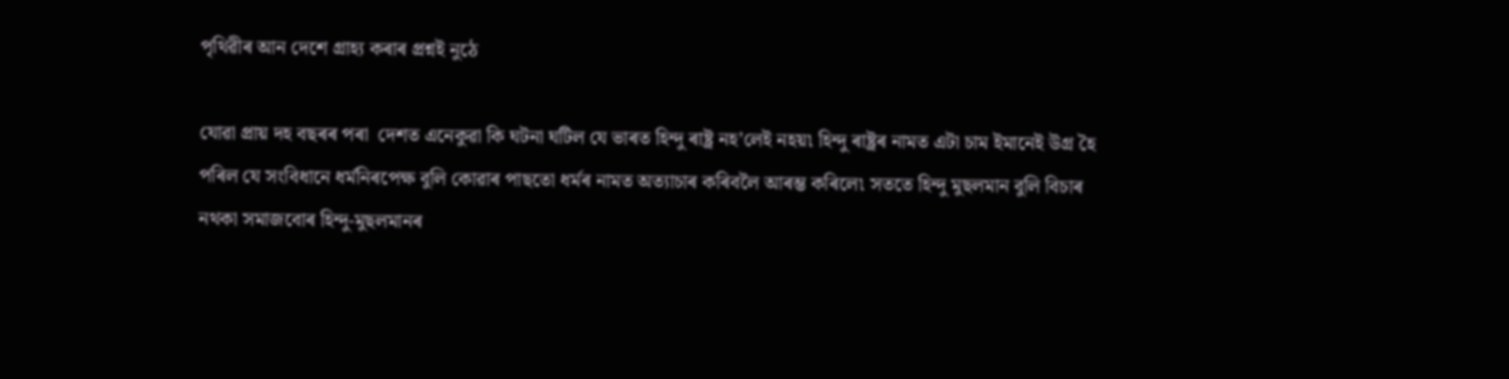পৃথিৱীৰ আন দেশে গ্ৰাহ্য কৰাৰ প্ৰশ্নই নুঠে

যোৱা প্ৰায় দহ বছৰৰ পৰা  দেশত এনেকুৱা কি ঘটনা ঘটিল যে ভাৰত হিন্দু ৰাষ্ট্ৰ নহ’লেই নহয়৷ হিন্দু ৰাষ্ট্ৰৰ নামত এটা চাম ইমানেই উগ্ৰ হৈ পৰিল যে সংবিধানে ধৰ্মনিৰপেক্ষ বুলি কোৱাৰ পাছতো ধৰ্মৰ নামত অত্যাচাৰ কৰিবলৈ আৰম্ভ কৰিলে৷ সততে হিন্দু মুছলমান বুলি বিচাৰ নথকা সমাজবোৰ হিন্দু-মুছলমানৰ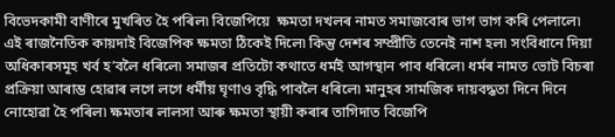বিভেদকামী বাণীৰে মুখৰিত হৈ পৰিল৷ বিজেপিয়ে  ক্ষমতা দখলৰ নামত সমাজবোৰ ভাগ ভাগ কৰি পেলালে৷ এই ৰাজনৈতিক কায়দাই বিজেপিক ক্ষমতা ঠিকেই দিলে৷ কিন্তু দেশৰ সম্প্ৰীতি তেনেই নাশ হল৷ সংবিধানে দিয়া অধিকাৰসমূহ খৰ্ব হ’বলৈ ধৰিলে৷ সমাজৰ প্ৰতিটো কথাতে ধৰ্মই আগস্থান পাব ধৰিলে৷ ধৰ্মৰ নামত ভোট বিচৰা প্ৰক্ৰিয়া আৰাম্ভ হোৱাৰ লগে লগে ধৰ্মীয় ঘৃণাও বৃদ্ধি পাবলৈ ধৰিলে৷ মানুহৰ সামজিক দায়বদ্ধতা দিনে দিনে নোহোৱা হৈ পৰিল৷ ক্ষমতাৰ লালসা আৰু ক্ষমতা স্থায়ী কৰাৰ তাগিদাত বিজেপি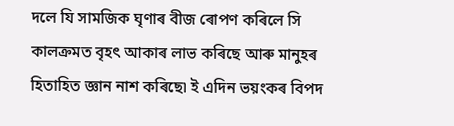দলে যি সামজিক ঘৃণাৰ বীজ ৰোপণ কৰিলে সি কালক্ৰমত বৃহৎ আকাৰ লাভ কৰিছে আৰু মানুহৰ হিতাহিত জ্ঞান নাশ কৰিছে৷ ই এদিন ভয়ংকৰ বিপদ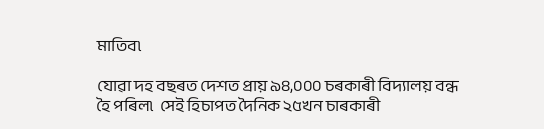মাতিব৷

যোৱা দহ বছৰত দেশত প্ৰায় ৯৪,০০০ চৰকাৰী বিদ্যালয় বন্ধ হৈ পৰিল৷  সেই হিচাপত দৈনিক ২৫খন চাৰকাৰী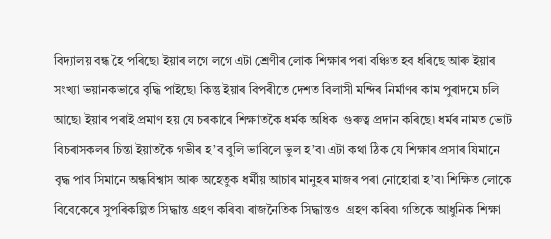বিদ্যালয় বন্ধ হৈ পৰিছে৷ ইয়াৰ লগে লগে এটা শ্ৰেণীৰ লোক শিক্ষাৰ পৰা বঞ্চিত হব ধৰিছে আৰু ইয়াৰ সংখ্যা ভয়ানকভাৱে বৃদ্ধি পাইছে৷ কিন্তু ইয়াৰ বিপৰীতে দেশত বিলাসী মন্দিৰ নিৰ্মাণৰ কাম পুৰাদমে চলি আছে৷ ইয়াৰ পৰাই প্ৰমাণ হয় যে চৰকাৰে শিক্ষাতকৈ ধৰ্মক অধিক  গুৰুত্ব প্ৰদান কৰিছে৷ ধৰ্মৰ নামত ভোট বিচৰাসকলৰ চিন্তা ইয়াতকৈ গভীৰ হ’ব বুলি ভাবিলে ভুল হ’ব৷ এটা কথা ঠিক যে শিক্ষাৰ প্ৰসাৰ যিমানে বৃদ্ধ পাব সিমানে অন্ধবিশ্বাস আৰু অহেতুক ধৰ্মীয় আচাৰ মানুহৰ মাজৰ পৰা নোহোৱা হ’ব৷ শিক্ষিত লোকে বিবেকেৰে সুপৰিকল্পিত সিদ্ধান্ত গ্ৰহণ কৰিব৷ ৰাজনৈতিক সিদ্ধান্তও  গ্ৰহণ কৰিব৷ গতিকে আধুনিক শিক্ষা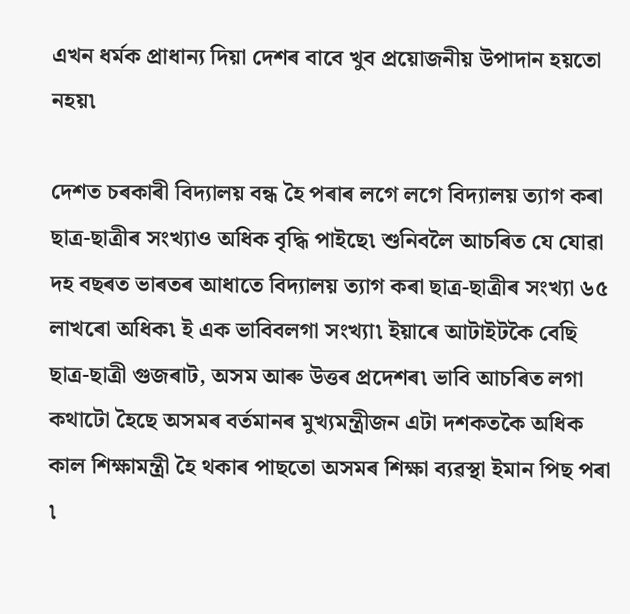এখন ধৰ্মক প্ৰাধান্য দিয়া দেশৰ বাবে খুব প্ৰয়োজনীয় উপাদান হয়তো নহয়৷

দেশত চৰকাৰী বিদ্যালয় বন্ধ হৈ পৰাৰ লগে লগে বিদ্যালয় ত্যাগ কৰা ছাত্ৰ-ছাত্ৰীৰ সংখ্যাও অধিক বৃদ্ধি পাইছে৷ শুনিবলৈ আচৰিত যে যোৱা দহ বছৰত ভাৰতৰ আধাতে বিদ্যালয় ত্যাগ কৰা ছাত্ৰ-ছাত্ৰীৰ সংখ্যা ৬৫ লাখৰো অধিক৷ ই এক ভাবিবলগা সংখ্যা৷ ইয়াৰে আটাইটকৈ বেছি ছাত্ৰ-ছাত্ৰী গুজৰাট, অসম আৰু উত্তৰ প্ৰদেশৰ৷ ভাবি আচৰিত লগা কথাটো হৈছে অসমৰ বৰ্তমানৰ মুখ্যমন্ত্ৰীজন এটা দশকতকৈ অধিক কাল শিক্ষামন্ত্ৰী হৈ থকাৰ পাছতো অসমৰ শিক্ষা ব্যৱস্থা ইমান পিছ পৰা ৷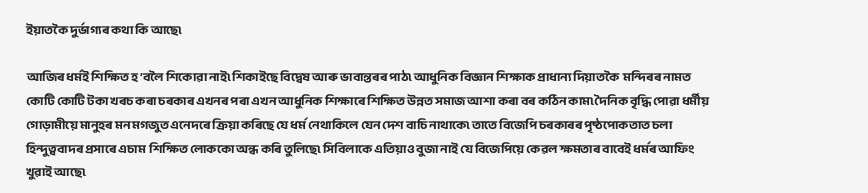ইয়াতকৈ দুৰ্ভাগ্যৰ কথা কি আছে৷

আজিৰ ধৰ্মই শিক্ষিত হ’বলৈ শিকোৱা নাই৷ শিকাইছে বিদ্বেষ আৰু ভাবান্তৰৰ পাঠ৷ আধুনিক বিজ্ঞান শিক্ষাক প্ৰাধান্য দিয়াতকৈ  মন্দিৰৰ নামত কোটি কোটি টকা খৰচ কৰা চৰকাৰ এখনৰ পৰা এখন আধুনিক শিক্ষাৰে শিক্ষিত উন্নত সমাজ আশা কৰা বৰ কঠিন কাম৷ দৈনিক বৃদ্ধি পোৱা ধৰ্মীয় গোড়ামীয়ে মানুহৰ মন মগজুত এনেদৰে ক্ৰিয়া কৰিছে যে ধৰ্ম নেথাকিলে যেন দেশ বাচি নাথাকে৷ তাতে বিজেপি চৰকাৰৰ পৃষ্ঠপোকতাত চলা হিন্দুত্ববাদৰ প্ৰসাৰে এচাম  শিক্ষিত লোককো অন্ধ কৰি তুলিছে৷ সিবিলাকে এতিয়াও বুজা নাই যে বিজেপিয়ে কেৱল ক্ষমতাৰ বাবেই ধৰ্মৰ আফিং খুৱাই আছে৷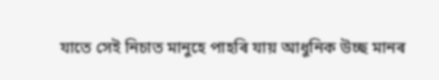যাতে সেই নিচাত মানুহে পাহৰি যায় আধুনিক উচ্ছ মানৰ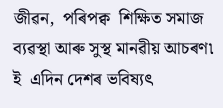জীৱন,  পৰিপক্ব  শিক্ষিত সমাজ ব্যৱস্থা আৰু সুস্থ মানৱীয় আচৰণ৷ ই  এদিন দেশৰ ভবিষ্যৎ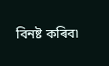বিনষ্ট কৰিব৷